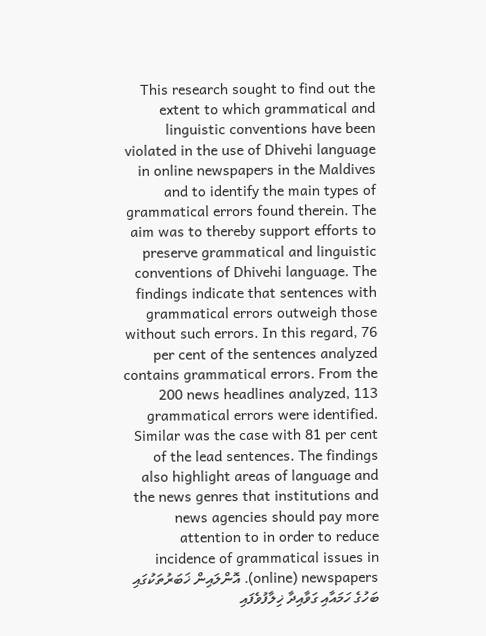This research sought to find out the extent to which grammatical and linguistic conventions have been violated in the use of Dhivehi language in online newspapers in the Maldives and to identify the main types of grammatical errors found therein. The aim was to thereby support efforts to preserve grammatical and linguistic conventions of Dhivehi language. The findings indicate that sentences with grammatical errors outweigh those without such errors. In this regard, 76 per cent of the sentences analyzed contains grammatical errors. From the 200 news headlines analyzed, 113 grammatical errors were identified. Similar was the case with 81 per cent of the lead sentences. The findings also highlight areas of language and the news genres that institutions and news agencies should pay more attention to in order to reduce incidence of grammatical issues in (online) newspapers. އޮންލައިން ޚަބަރުތަކުގައި ބަހުގެ ހަމައާއި ގަވާއިދާ ޚިލާފުވެފައި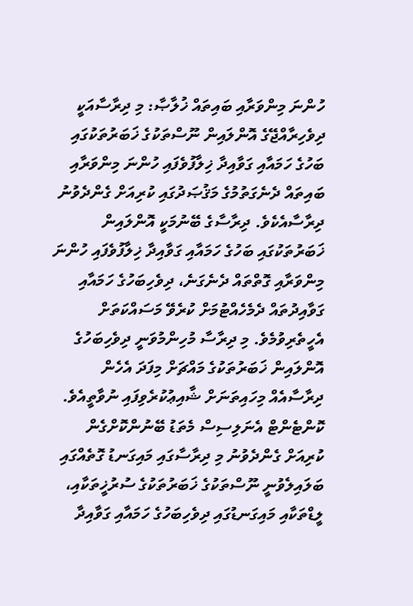ހުންނަ މިންވަރާއި ބައިތައް ޚުލާޞާ: މި ދިރާސާއަކީ ދިވެހިރާއްޖޭގެ އޮންލައިން ނޫސްތަކުގެ ޚަބަރުތަކުގައި ބަހުގެ ހަމައާއި ގަވާއިދާ ޚިލާފުވެފައި ހުންނަ މިންވަރާއި ބައިތައް ދެނެގަތުމުގެ މަޤުޞަދުގައި ކުރިއަށް ގެންދެވުނު ދިރާސާއެކެވެ. ދިރާސާގެ ބޭނުމަކީ އޮންލައިން ޚަބަރުތަކުގައި ބަހުގެ ހަމައާއި ގަވާއިދާ ޚިލާފުވެފައި ހުންނަ މިންވަރާއި ގޮތްތައް ދެނެގަނެ، ދިވެހިބަހުގެ ހަމައާއި ގަވާއިދުތައް ދެމެހެއްޓުމަށް ކުރެވޭ މަސައްކަތަށް އެހީތެރިވުމެވެ. މި ދިރާސާ މުހިންމުވަނީ ދިވެހިބަހުގެ އޮންލައިން ޚަބަރުތަކުގެ މައްޗަށް މިފަދަ އެހެން ދިރާސާއެއް މިހައިތަނަށް ޝާއިޢުކުރެވިފައި ނުވާތީއެވެ. ކޮންޓެންޓް އެނަލިސިސް މެތަޑު ބޭނުންކޮށްގެން ކުރިއަށް ގެންދެވުނު މި ދިރާސާގައި މައިގަނޑު ގޮތެއްގައި ބަލައިލެވުނީ ނޫސްތަކުގެ ޚަބަރުތަކުގެ ސުރުޚީތަކާއި، ލީޑްތަކާއި މައިގަނޑުގައި ދިވެހިބަހުގެ ހަމައާއި ގަވާއިދާ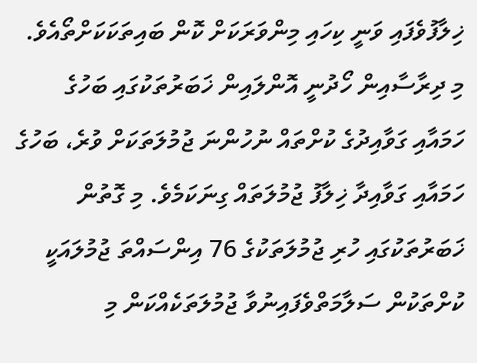ޚިލާފުވެފައި ވަނީ ކިހައި މިންވަރަކަށް ކޮން ބައިތަކަކަށްތޯއެވެ. މި ދިރާސާއިން ހޯދުނީ އޮންލައިން ޚަބަރުތަކުގައި ބަހުގެ ހަމައާއި ގަވާއިދުގެ ކުށްތައް ނުހުންނަ ޖުމުލަތަކަށް ވުރެ، ބަހުގެ ހަމައާއި ގަވާއިދާ ޚިލާފު ޖުމުލަތައް ގިނަކަމެވެ. މި ގޮތުން ޚަބަރުތަކުގައި ހުރި ޖުމުލަތަކުގެ 76 އިންސައްތަ ޖުމުލައަކީ ކުށްތަކުން ސަލާމަތްވެފައިނުވާ ޖުމުލަތަކެއްކަން މި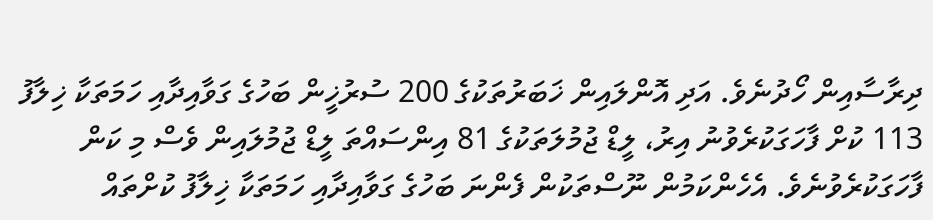ދިރާސާއިން ހޯދުނެވެ. އަދި އޮންލައިން ޚަބަރުތަކުގެ 200 ސުރުޚީން ބަހުގެ ގަވާއިދާއި ހަމަތަކާ ޚިލާފު 113 ކުށް ފާހަގަކުރެވުނު އިރު، ލީޑް ޖުމުލަތަކުގެ 81 އިންސައްތަ ލީޑް ޖުމުލައިން ވެސް މި ކަން ފާހަގަކުރެވުނެވެ. އެހެންކަމުން ނޫސްތަކުން ފެންނަ ބަހުގެ ގަވާއިދާއި ހަމަތަކާ ޚިލާފު ކުށްތައް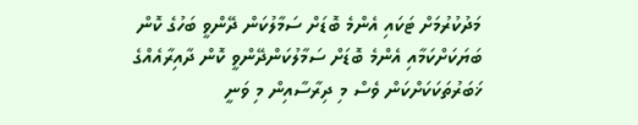މަދުކުރުމަށް ޓަކައި އެންމެ ބޮޑަށް ސަމާލުކަން ދޭންވީ ބަހުގެ ކޮން ބަޔަކަށްކަމާއި އެންމެ ބޮޑަށް ސަމާލުކަންދޭންވީ ކޮން ދާއިރާއެއްގެ ޚަބަރުތަކަކަށްކަން ވެސް މި ދިރާސާއިން މި ވަނީ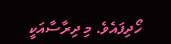ހޯދިފައެވެ. މި ދިރާސާއަކީ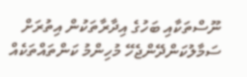ނޫސްތަކާއި ބަހުގެ އިދާރާތަކުން އިތުރަށް ސަމާލުކަންދޭންޖެހޭ މުހިންމު ކަންތައްތަކެއް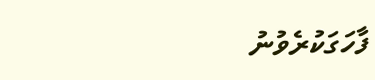ފާހަގަކުރެވުނު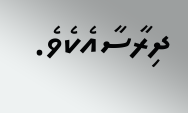ދިރާސާއެކެވެ.